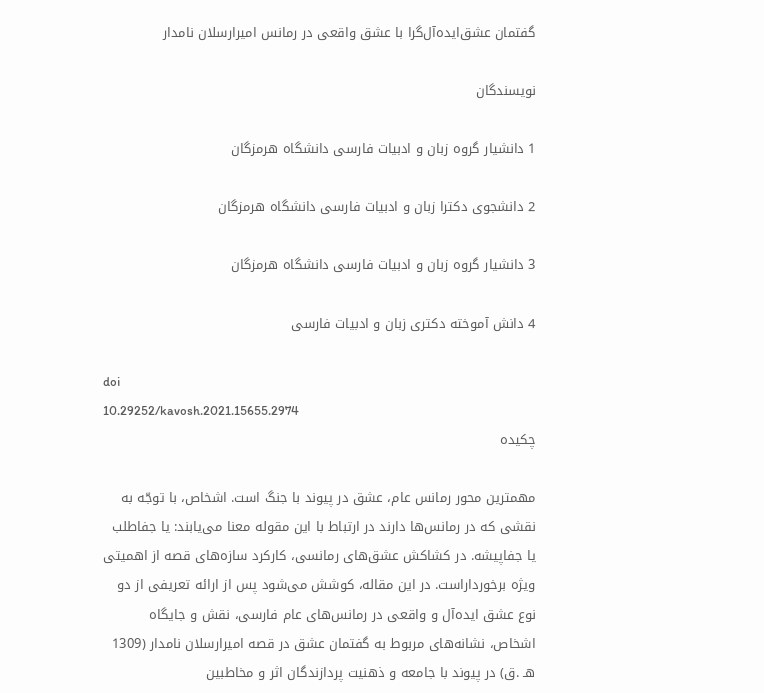گفتمان ‌عشق‌ایده‌آل‌گرا با عشق‌ واقعی در رمانس امیرارسلان نامدار

نویسندگان

1 دانشیار گروه زبان و ادبیات فارسی دانشگاه هرمزگان

2 دانشجوی دکترا زبان و ادبیات فارسی دانشگاه هرمزگان

3 دانشیار گروه زبان و ادبیات فارسی دانشگاه هرمزگان

4 دانش آموخته دکتری زبان و ادبیات فارسی

doi
10.29252/kavosh.2021.15655.2974
چکیده

مهمترین ‌محور رمانس‌ عام، عشق در پیوند با جنگ است. اشخاص، با توجّه به نقشی که در رمانس‌ها دارند در ارتباط با این‌ مقوله معنا می‌یابند: یا جفاطلب یا جفاپیشه. در کشاکش عشق‌های ‌رمانسی، کارکرد سازه‌های ‌قصه از اهمیتی‌ ویژه برخورداراست. در این ‌مقاله، کوشش‌ می‌شود پس ‌از ارائه‌ تعریفی از دو نوع‌ عشق ‌ایده‌آل‌ و واقعی در رمانس‌های ‌عام‌ فارسی، نقش و جایگاه اشخاص، نشانه‌های ‌مربوط به‌ گفتمان ‌عشق در قصه امیرارسلان نامدار (1309 هـ .ق) در پیوند با جامعه‌ و ذهنیت‌ پردازندگان ‌اثر و مخاطبین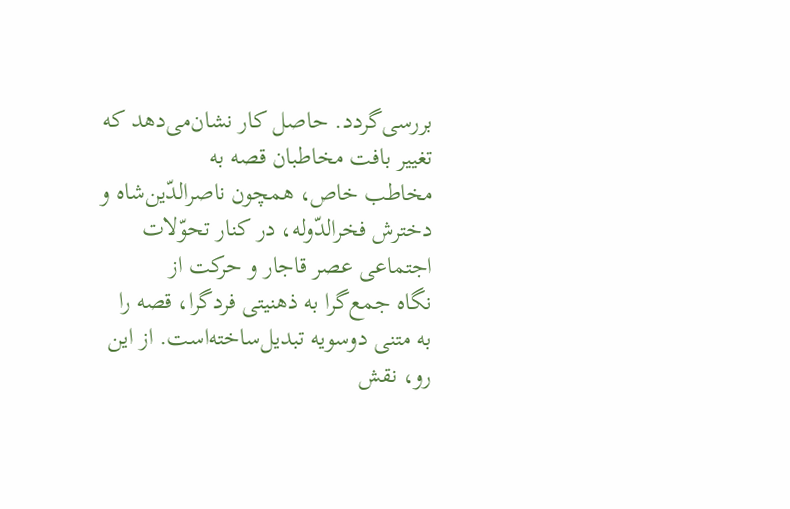بررسی‌گردد. حاصل ‌کار نشان‌می‌دهد که تغییر بافت‌‌ مخاطبان ‌قصه به‌ مخاطب ‌خاص، همچون ‌ناصرالدّین‌شاه و دخترش ‌فخرالدّوله، در کنار تحوّلات‌ اجتماعی ‌عصر قاجار و حرکت از نگاه ‌جمع‌گرا به ‌ذهنیتی ‌فردگرا‌، قصه را به ‌متنی دوسویه تبدیل‌ساخته‌است. از این‌ رو، نقش‌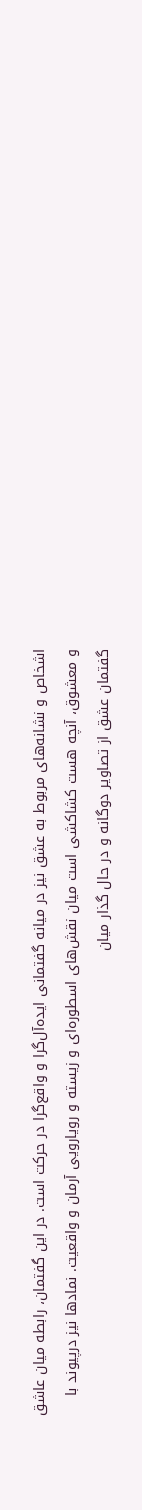اشخاص و نشانه‌های مربوط‌ به‌ عشق نیز در میانه گفتمانی ‌ایده‌آل‌گرا و واقع‌گرا در حرکت است. در این‌ گفتمان، رابطه میان عاشق و معشوق، آنچه ‌هست کشاکشی ‌است میان نقش‌های ‌اسطوره‌ای و زیسته و رویارویی‌ آرمان و واقعیت. نمادها نیز درپیوند با گفتمان ‌عشق از تصاویر دوگانه و در حال ‌گذار میان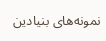نمونه‌های بنیادین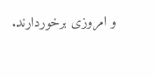و امروزی برخوردارند.